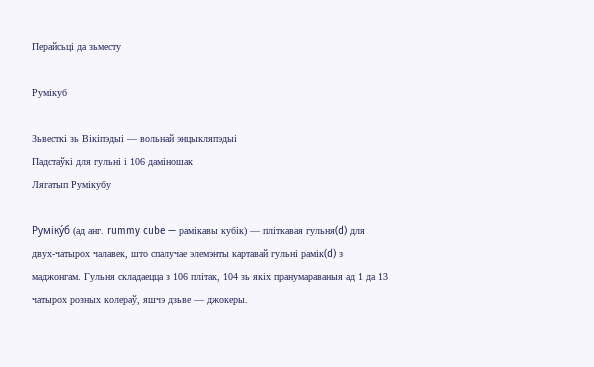Перайсьці да зьместу

Румікуб

Зьвесткі зь Вікіпэдыі — вольнай энцыкляпэдыі
Падстаўкі для гульні і 106 даміношак
Лягатып Румікубу

Руміку́б (ад анг. rummy cube — рамікавы кубік) — пліткавая гульня(d) для двух-чатырох чалавек, што спалучае элемэнты картавай гульні рамік(d) з маджонгам. Гульня складаецца з 106 плітак, 104 зь якіх пранумараваныя ад 1 да 13 чатырох розных колераў, яшчэ дзьве — джокеры.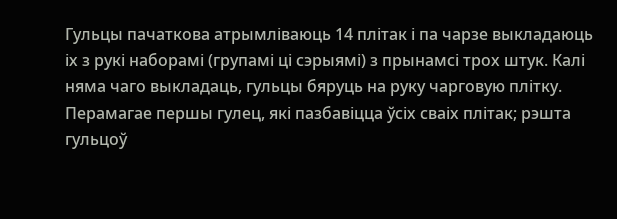Гульцы пачаткова атрымліваюць 14 плітак і па чарзе выкладаюць іх з рукі наборамі (групамі ці сэрыямі) з прынамсі трох штук. Калі няма чаго выкладаць, гульцы бяруць на руку чарговую плітку. Перамагае першы гулец, які пазбавіцца ўсіх сваіх плітак; рэшта гульцоў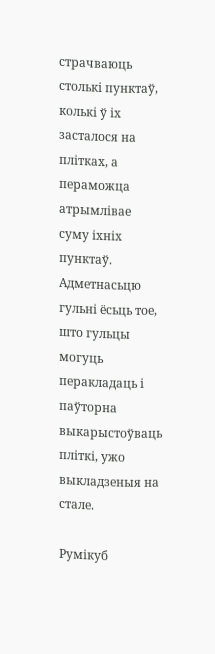страчваюць столькі пунктаў, колькі ў іх засталося на плітках, а пераможца атрымлівае суму іхніх пунктаў. Адметнасьцю гульні ёсьць тое, што гульцы могуць перакладаць і паўторна выкарыстоўваць пліткі, ужо выкладзеныя на стале.

Румікуб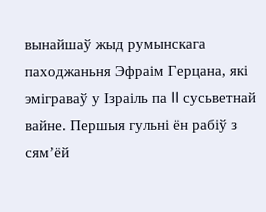вынайшаў жыд румынскага паходжаньня Эфраім Герцана, які эміграваў у Ізраіль па II сусьветнай вайне. Першыя гульні ён рабіў з сям’ёй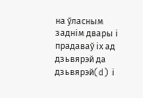на ўласным заднім двары і прадаваў іх ад дзьвярэй да дзьвярэй(d) і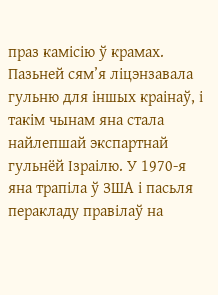праз камісію ў крамах. Пазьней сям’я ліцэнзавала гульню для іншых краінаў, і такім чынам яна стала найлепшай экспартнай гульнёй Ізраілю. У 1970-я яна трапіла ў ЗША і пасьля перакладу правілаў на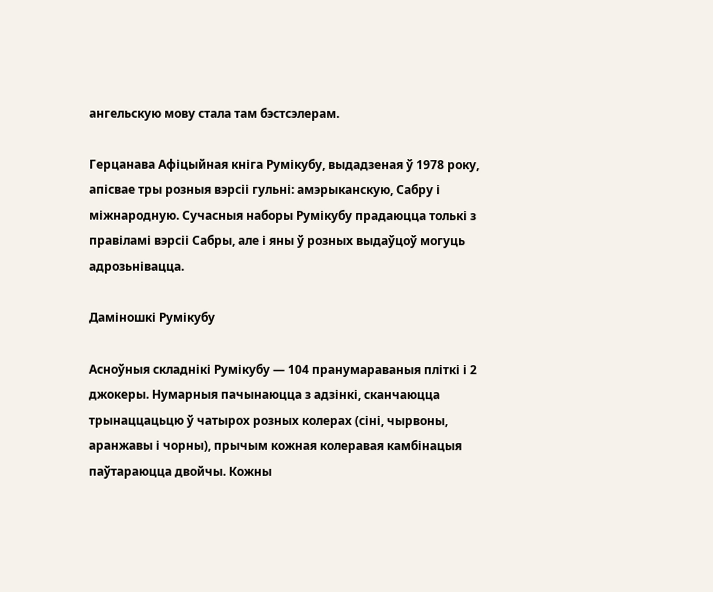ангельскую мову стала там бэстсэлерам.

Герцанава Афіцыйная кніга Румікубу, выдадзеная ў 1978 року, апісвае тры розныя вэрсіі гульні: амэрыканскую, Сабру і міжнародную. Сучасныя наборы Румікубу прадаюцца толькі з правіламі вэрсіі Сабры, але і яны ў розных выдаўцоў могуць адрозьнівацца.

Даміношкі Румікубу

Асноўныя складнікі Румікубу — 104 пранумараваныя пліткі і 2 джокеры. Нумарныя пачынаюцца з адзінкі, сканчаюцца трынаццацьцю ў чатырох розных колерах (сіні, чырвоны, аранжавы і чорны), прычым кожная колеравая камбінацыя паўтараюцца двойчы. Кожны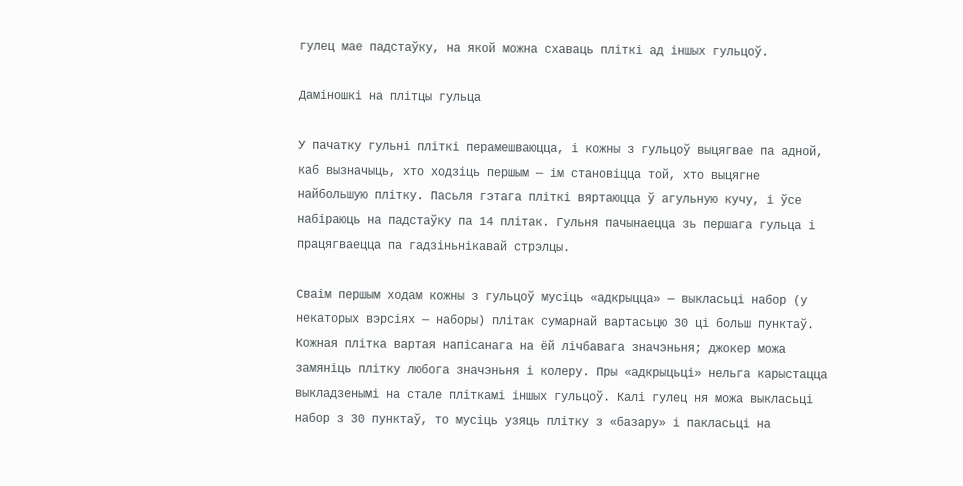гулец мае падстаўку, на якой можна схаваць пліткі ад іншых гульцоў.

Даміношкі на плітцы гульца

У пачатку гульні пліткі перамешваюцца, і кожны з гульцоў выцягвае па адной, каб вызначыць, хто ходзіць першым — ім становіцца той, хто выцягне найбольшую плітку. Пасьля гэтага пліткі вяртаюцца ў агульную кучу, і ўсе набіраюць на падстаўку па 14 плітак. Гульня пачынаецца зь першага гульца і працягваецца па гадзіньнікавай стрэлцы.

Сваім першым ходам кожны з гульцоў мусіць «адкрыцца» — выкласьці набор (у некаторых вэрсіях — наборы) плітак сумарнай вартасьцю 30 ці больш пунктаў. Кожная плітка вартая напісанага на ёй лічбавага значэньня; джокер можа замяніць плітку любога значэньня і колеру. Пры «адкрыцьці» нельга карыстацца выкладзенымі на стале пліткамі іншых гульцоў. Калі гулец ня можа выкласьці набор з 30 пунктаў, то мусіць узяць плітку з «базару» і пакласьці на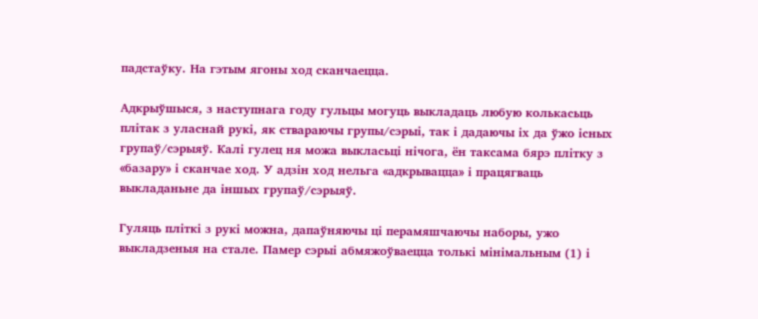падстаўку. На гэтым ягоны ход сканчаецца.

Адкрыўшыся, з наступнага году гульцы могуць выкладаць любую колькасьць плітак з уласнай рукі, як ствараючы групы/сэрыі, так і дадаючы іх да ўжо існых групаў/сэрыяў. Калі гулец ня можа выкласьці нічога, ён таксама бярэ плітку з «базару» і сканчае ход. У адзін ход нельга «адкрывацца» і працягваць выкладаньне да іншых групаў/сэрыяў.

Гуляць пліткі з рукі можна, дапаўняючы ці перамяшчаючы наборы, ужо выкладзеныя на стале. Памер сэрыі абмяжоўваецца толькі мінімальным (1) і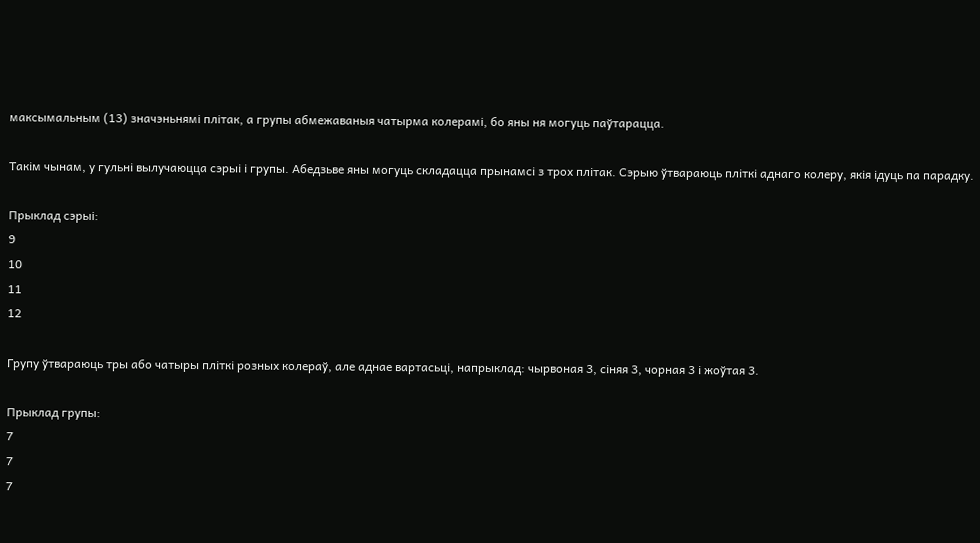максымальным (13) значэньнямі плітак, а групы абмежаваныя чатырма колерамі, бо яны ня могуць паўтарацца.

Такім чынам, у гульні вылучаюцца сэрыі і групы. Абедзьве яны могуць складацца прынамсі з трох плітак. Сэрыю ўтвараюць пліткі аднаго колеру, якія ідуць па парадку.

Прыклад сэрыі:
9
10
11
12

Групу ўтвараюць тры або чатыры пліткі розных колераў, але аднае вартасьці, напрыклад: чырвоная 3, сіняя 3, чорная 3 і жоўтая 3.

Прыклад групы:
7
7
7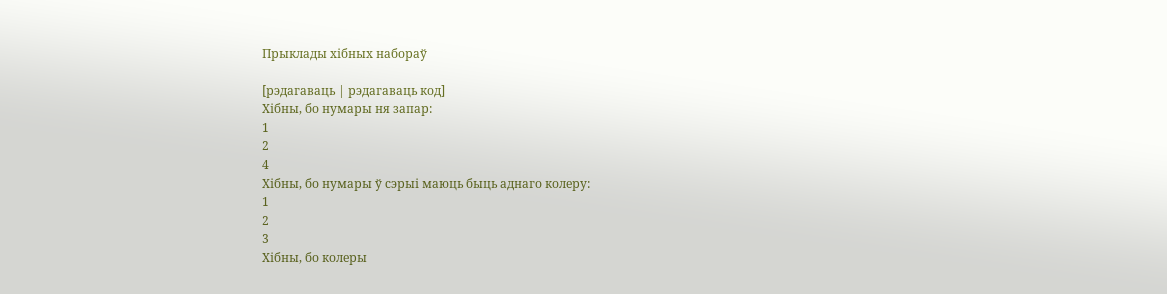Прыклады хібных набораў

[рэдагаваць | рэдагаваць код]
Хібны, бо нумары ня запар:
1
2
4
Хібны, бо нумары ў сэрыі маюць быць аднаго колеру:
1
2
3
Хібны, бо колеры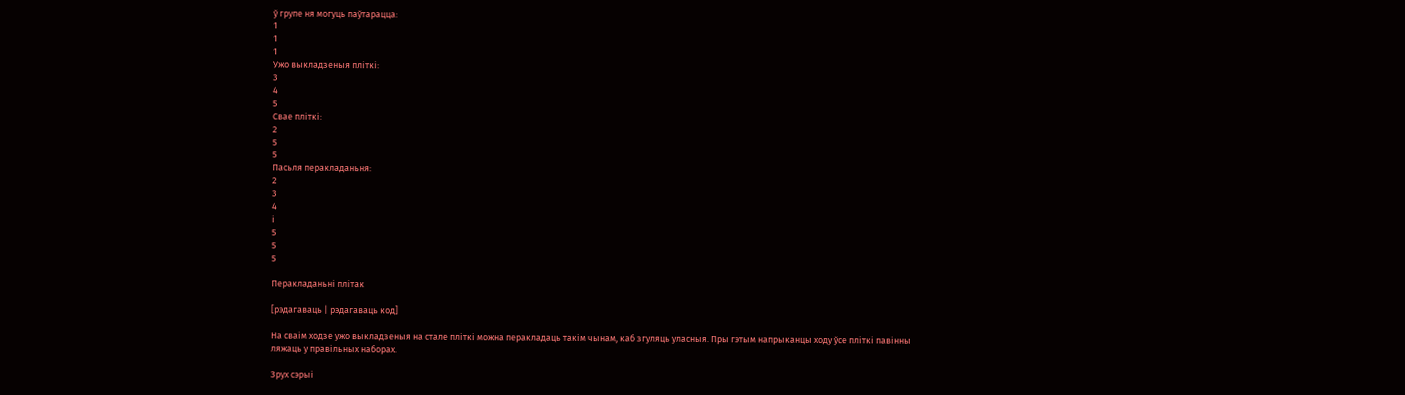ў групе ня могуць паўтарацца:
1
1
1
Ужо выкладзеныя пліткі:
3
4
5
Свае пліткі:
2
5
5
Пасьля перакладаньня:
2
3
4
і
5
5
5

Перакладаньні плітак

[рэдагаваць | рэдагаваць код]

На сваім ходзе ужо выкладзеныя на стале пліткі можна перакладаць такім чынам, каб згуляць уласныя. Пры гэтым напрыканцы ходу ўсе пліткі павінны ляжаць у правільных наборах.

Зрух сэрыі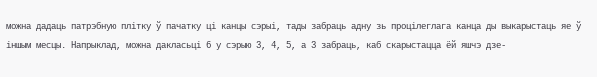можна дадаць патрэбную плітку ў пачатку ці канцы сэрыі, тады забраць адну зь процілеглага канца ды выкарыстаць яе ў іншым месцы. Напрыклад, можна дакласьці 6 у сэрыю 3, 4, 5, а 3 забраць, каб скарыстацца ёй яшчэ дзе-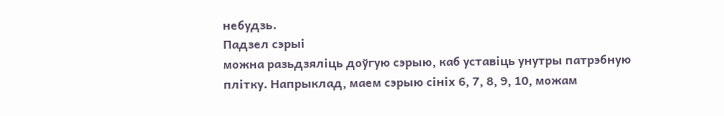небудзь.
Падзел сэрыі
можна разьдзяліць доўгую сэрыю, каб уставіць унутры патрэбную плітку. Напрыклад, маем сэрыю сініх 6, 7, 8, 9, 10, можам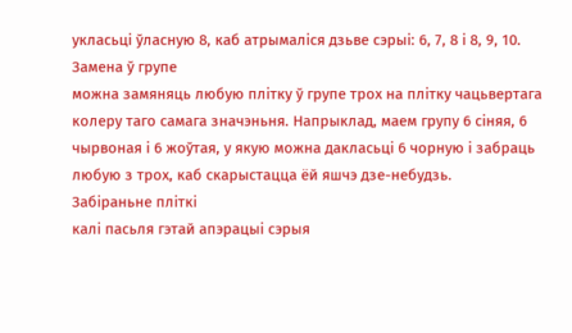укласьці ўласную 8, каб атрымаліся дзьве сэрыі: 6, 7, 8 і 8, 9, 10.
Замена ў групе
можна замяняць любую плітку ў групе трох на плітку чацьвертага колеру таго самага значэньня. Напрыклад, маем групу 6 сіняя, 6 чырвоная і 6 жоўтая, у якую можна дакласьці 6 чорную і забраць любую з трох, каб скарыстацца ёй яшчэ дзе-небудзь.
Забіраньне пліткі
калі пасьля гэтай апэрацыі сэрыя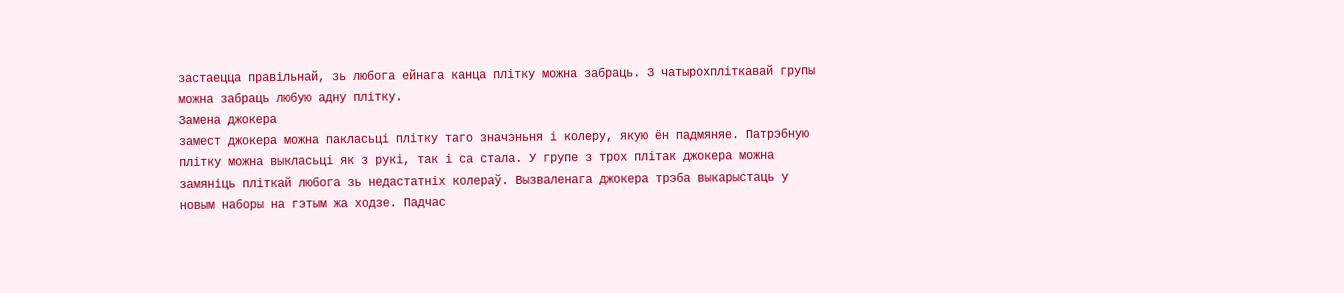застаецца правільнай, зь любога ейнага канца плітку можна забраць. З чатырохпліткавай групы можна забраць любую адну плітку.
Замена джокера
замест джокера можна пакласьці плітку таго значэньня і колеру, якую ён падмяняе. Патрэбную плітку можна выкласьці як з рукі, так і са стала. У групе з трох плітак джокера можна замяніць пліткай любога зь недастатніх колераў. Вызваленага джокера трэба выкарыстаць у новым наборы на гэтым жа ходзе. Падчас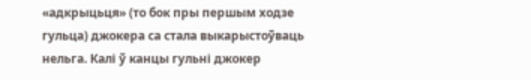«адкрыцьця» (то бок пры першым ходзе гульца) джокера са стала выкарыстоўваць нельга. Калі ў канцы гульні джокер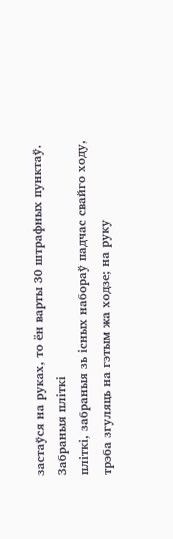застаўся на руках, то ён варты 30 штрафных пунктаў.
Забраныя пліткі
пліткі, забраныя зь існых набораў падчас свайго ходу, трэба згуляць на гэтым жа ходзе; на руку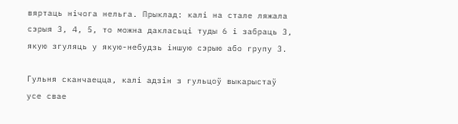вяртаць нічога нельга. Прыклад: калі на стале ляжала сэрыя 3, 4, 5, то можна дакласьці туды 6 і забраць 3, якую згуляць у якую-небудзь іншую сэрыю або групу 3.

Гульня сканчаецца, калі адзін з гульцоў выкарыстаў усе свае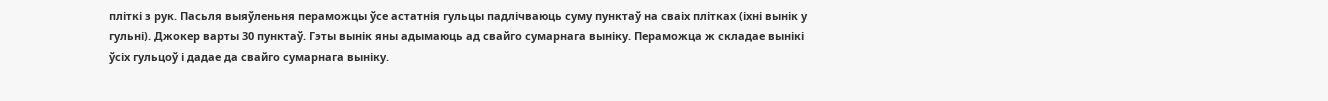пліткі з рук. Пасьля выяўленьня пераможцы ўсе астатнія гульцы падлічваюць суму пунктаў на сваіх плітках (іхні вынік у гульні). Джокер варты 30 пунктаў. Гэты вынік яны адымаюць ад свайго сумарнага выніку. Пераможца ж складае вынікі ўсіх гульцоў і дадае да свайго сумарнага выніку.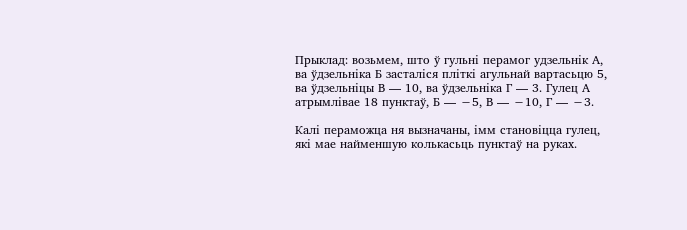Прыклад: возьмем, што ў гульні перамог удзельнік А, ва ўдзельніка Б засталіся пліткі агульнай вартасьцю 5, ва ўдзельніцы В — 10, ва ўдзельніка Г — 3. Гулец А атрымлівае 18 пунктаў, Б — −5, В — −10, Г — −3.

Калі пераможца ня вызначаны, імм становіцца гулец, які мае найменшую колькасьць пунктаў на руках.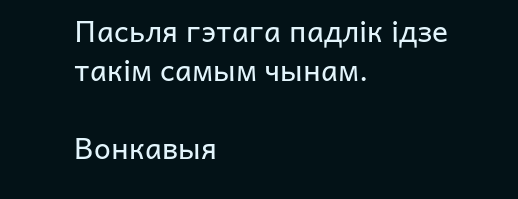Пасьля гэтага падлік ідзе такім самым чынам.

Вонкавыя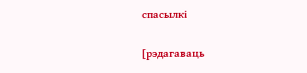спасылкі

[рэдагаваць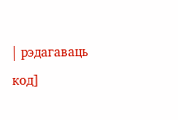| рэдагаваць код]